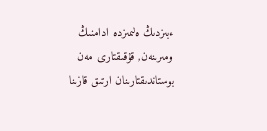ءبىزدىڭ ەلىمىزدە ادامنىڭ ومىرىنەن, قۇقىقتارى مەن بوستاندىقتارىنان ارتىق قازىنا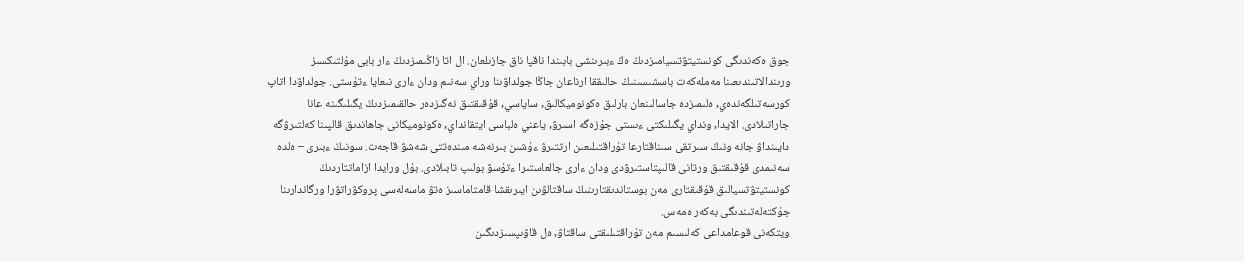جوق ەكەندىگى كونستيتۋتسيامىزدىڭ ەڭ ءبىرىنشى بابىندا ناقپا ناق جازىلعان. ال اتا زاڭىمىزدىڭ ءار بابى مۇلتىكسىز ورىندالاتىندىعىنا مەملەكەت باسشىسىنىڭ حالىققا ارناعان جاڭا جولداۋىنا وراي سەنىم ودان ءارى نىعايا ءتۇستى. جولداۋدا اتاپ كورسەتىلگەندەي, ەلىمىزدە جاسالىنعان بارلىق ەكونوميكالىق, ساياسي, قۇقىقتىق نەگىزدەر حالقىمىزدىڭ يگىلىگىنە عانا جاراتىلادى. الايدا, ونداي يگىلىكتى ءىستى جۇزەگە اسىرۋ, ياعني ەلباسى ايتقانداي, ەكونوميكانى جاھاندىق قالپىنا كەلتىرۋگە دايىنداۋ جانە ونىڭ سىرتقى سىناقتارعا تۇراقتىلىعىن ارتتىرۋ ءۇشىن بىرنەشە مىندەتتى شەشۋ قاجەت. سونىڭ ءبىرى – ەلدە سەنىمدى قۇقىقتىق ورتانى قالىپتاستىرۋدى ودان ءارى جالعاستىرا ءتۇسۋ بولىپ تابىلادى. بۇل ورايدا ازاماتتاردىڭ كونستيتۋتسيالىق قۇقىقتارى مەن بوستاندىقتارىنىڭ ساقتالۋىن ايىرىقشا قامتاماسىز ەتۋ ماسەلەسى پروكۋراتۋرا ورگاندارىنا جۇكتەلەتىندىگى بەكەر ەمەس.
ويتكەنى قوعامداعى كەلىسىم مەن تۇراقتىلىقتى ساقتاۋ, ەل قاۋىپسىزدىگىن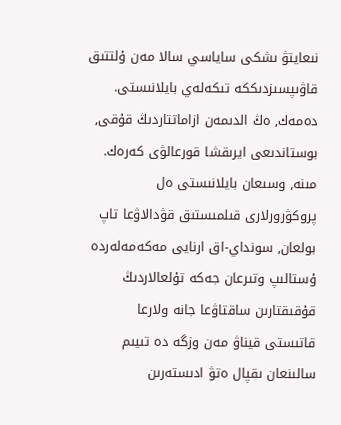نىعايتۋ ىشكى ساياسي سالا مەن ۇلتتىق قاۋىپسىزدىككە تىكەلەي بايلانىستى. دەمەك, ەڭ الدىمەن ازاماتتاردىڭ قۇقى, بوستاندىعى ايرىقشا قورعالۋى كەرەك. مىنە, وسىعان بايلانىستى ەل پروكۋرورلارى قىلمىستىق قۋدالاۋعا تاپ بولعان, سونداي-اق ارنايى مەكەمەلەردە ۇستالىپ وتىرعان جەكە تۇلعالاردىڭ قۇقىقتارىن ساقتاۋعا جانە ولارعا قاتىستى قيناۋ مەن وزگە دە تىيىم سالىنعان ىقپال ەتۋ ادىستەرىن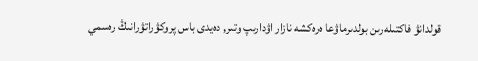قولدانۋ فاكتىلەرىن بولدىرماۋعا ەرەكشە نازار اۋدارىپ وتىر, دەيدى باس پروكۋراتۋرانىڭ رەسمي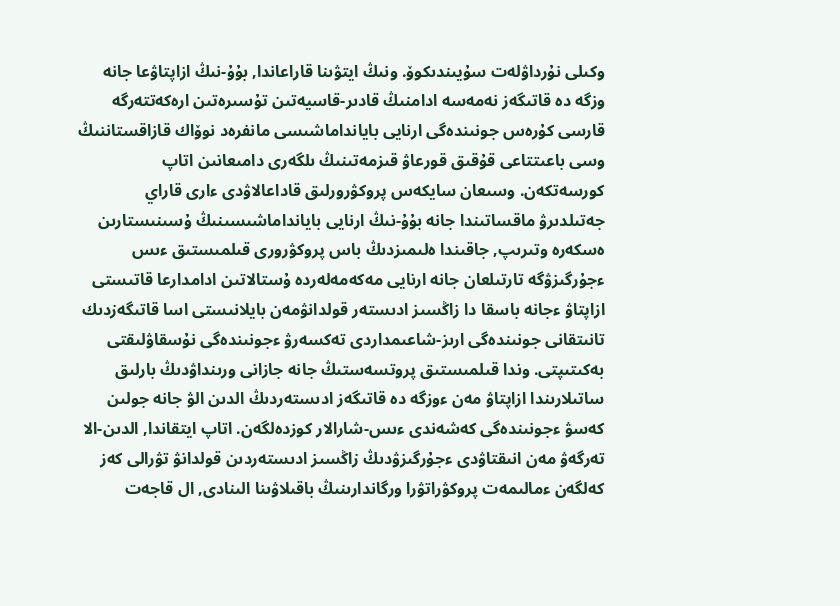وكىلى نۇرداۋلەت سۇيىندىكوۆ. ونىڭ ايتۋىنا قاراعاندا, بۇۇ-نىڭ ازاپتاۋعا جانە وزگە دە قاتىگەز نەمەسە ادامنىڭ قادىر-قاسيەتىن تۇسىرەتىن ارەكەتتەرگە قارسى كۇرەس جونىندەگى ارنايى بايانداماشىسى مانفرەد نوۆاك قازاقستاننىڭ وسى باعىتتاعى قۇقىق قورعاۋ قىزمەتىنىڭ ىلگەرى دامىعانىن اتاپ كورسەتكەن. وسىعان سايكەس پروكۋرورلىق قاداعالاۋدى ءارى قاراي جەتىلدىرۋ ماقساتىندا جانە بۇۇ-نىڭ ارنايى بايانداماشىسىنىڭ ۇسىنىستارىن ەسكەرە وتىرىپ, جاقىندا ەلىمىزدىڭ باس پروكۋرورى قىلمىستىق ءىس ءجۇرگىزۋگە تارتىلعان جانە ارنايى مەكەمەلەردە ۇستالاتىن ادامدارعا قاتىستى ازاپتاۋ ءجانە باسقا دا زاڭسىز ادىستەر قولدانۋمەن بايلانىستى اسا قاتىگەزدىك تانىتقانى جونىندەگى ارىز-شاعىمداردى تەكسەرۋ ءجونىندەگى نۇسقاۋلىقتى بەكىتىپتى. وندا قىلمىستىق پروتسەستىڭ جانە جازانى ورىنداۋدىڭ بارلىق ساتىلارىندا ازاپتاۋ مەن ءوزگە دە قاتىگەز ادىستەردىڭ الدىن الۋ جانە جولىن كەسۋ ءجونىندەگى كەشەندى ءىس-شارالار كوزدەلگەن. اتاپ ايتقاندا, الدىن-الا تەرگەۋ مەن انىقتاۋدى ءجۇرگىزۋدىڭ زاڭسىز ادىستەردىن قولدانۋ تۋرالى كەز كەلگەن ءمالىمەت پروكۋراتۋرا ورگاندارىنىڭ باقىلاۋىنا الىنادى, ال قاجەت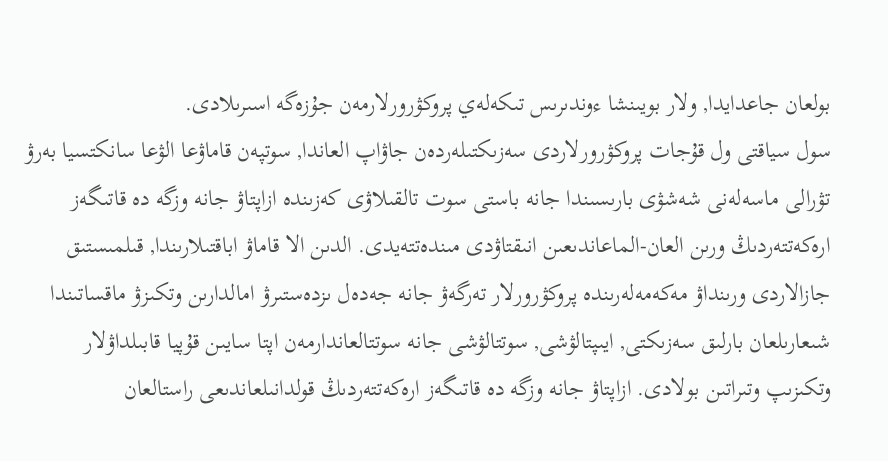بولعان جاعدايدا, ولار بويىنشا ءوندىرىس تىكەلەي پروكۋرورلارمەن جۇزەگە اسىرىلادى.
سول سياقتى ول قۇجات پروكۋرورلاردى سەزىكتىلەردەن جاۋاپ العاندا, سوتپەن قاماۋعا الۋعا سانكتسيا بەرۋ تۋرالى ماسەلەنى شەشۋى بارىسىندا جانە باستى سوت تالقىلاۋى كەزىندە ازاپتاۋ جانە وزگە دە قاتىگەز ارەكەتتەردىڭ ورىن العان-الماعاندىعىن انىقتاۋدى مىندەتتەيدى. الدىن الا قاماۋ اباقتىلارىندا, قىلمىستىق جازالاردى ورىنداۋ مەكەمەلەرىندە پروكۋرورلار تەرگەۋ جانە جەدەل ىزدەستىرۋ امالدارىن وتكىزۋ ماقساتىندا شىعارىلعان بارلىق سەزىكتى, ايىپتالۋشى, سوتتالۋشى جانە سوتتالعاندارمەن اپتا سايىن قۇپيا قابىلداۋلار وتكىزىپ وتىراتىن بولادى. ازاپتاۋ جانە وزگە دە قاتىگەز ارەكەتتەردىڭ قولدانىلعاندىعى راستالعان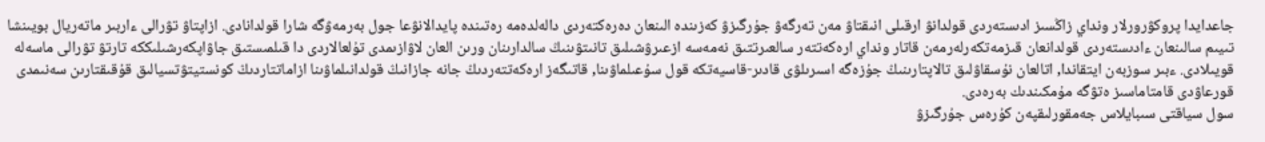جاعدايدا پروكۋرورلار ونداي زاڭسىز ادىستەردى قولدانۋ ارقىلى انىقتاۋ مەن تەرگەۋ جۇرگىزۋ كەزىندە الىنعان دەرەكتەردى دالەلدەمە رەتىندە پايدالانۋعا جول بەرمەۋگە شارا قولدانادى. ازاپتاۋ تۋرالى ءاربىر ماتەريال بويىنشا تىيىم سالىنعان ءادىستەردى قولدانعان قىزمەتكەرلەرمەن قاتار ونداي ارەكەتتەر سالعىرتتىق نەمەسە ازعىرۋشىلىق تانىتۋىنىڭ سالدارىنان ورىن العان لاۋازىمدى تۇلعالاردى دا قىلمىستىق جاۋاپكەرشىلىككە تارتۋ تۋرالى ماسەلە قويىلادى. ءبىر سوزبەن ايتقاندا, اتالعان نۇسقاۋلىق تالاپتارىنىڭ جۇزەگە اسىرىلۋى قادىر-قاسيەتكە قول سۇعىلماۋىنا, قاتىگەز ارەكەتتەردىڭ جانە جازانىڭ قولدانىلماۋىنا ازاماتتاردىڭ كونستيتۋتسيالىق قۇقىقتارىن سەنىمدى قورعاۋدى قامتاماسىز ەتۋگە مۇمكىندىك بەرەدى.
سول سياقتى سىبايلاس جەمقورلىقپەن كۇرەس جۇرگىزۋ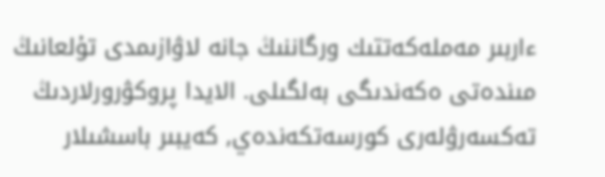ءاربىر مەملەكەتتىك ورگاننىڭ جانە لاۋازىمدى تۇلعانىڭ مىندەتى ەكەندىگى بەلگىلى. الايدا پروكۋرورلاردىڭ تەكسەرۋلەرى كورسەتكەندەي, كەيبىر باسشىلار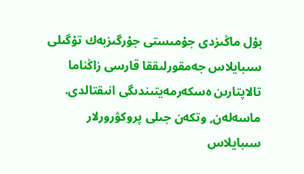بۇل ماڭىزدى جۇمىستى جۇرگىزبەك تۇگىلى سىبايلاس جەمقورلىققا قارسى زاڭناما تالاپتارىن ەسكەرمەيتىندىگى انىقتالدى. ماسەلەن, وتكەن جىلى پروكۋرورلار سىبايلاس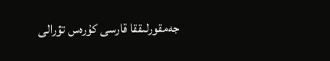جەمقورلىققا قارسى كۇرەس تۋرالى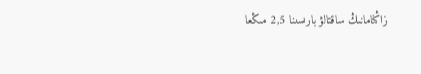زاڭنامانىڭ ساقتالۋ بارىسىنا 2,5 مىڭعا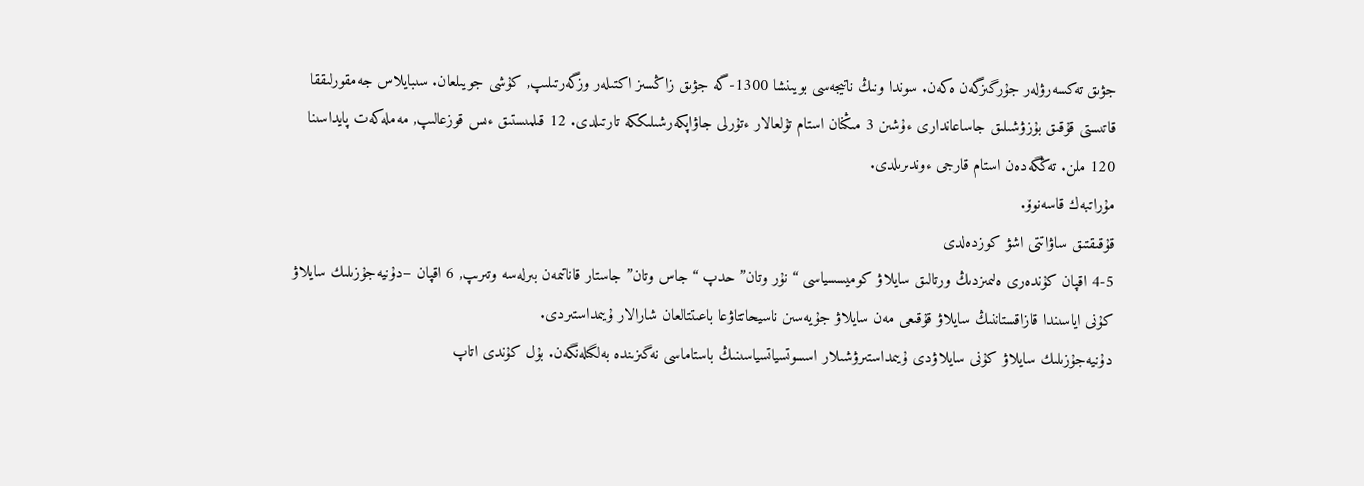جۋىق تەكسەرۋلەر جۇرگىزگەن ەكەن. سوندا ونىڭ ناتيجەسى بويىنشا 1300-گە جۋىق زاڭسىز اكتىلەر وزگەرتىلىپ, كۇشى جويىلعان. سىبايلاس جەمقورلىققا قاتىستى قۇقىق بۇزۋشىلىق جاساعاندارى ءۇشىن 3 مىڭنان استام تۇلعالار ءتۇرلى جاۋاپكەرشىلىككە تارتىلدى. 12 قىلمىستىق ءىس قوزعالىپ, مەملەكەت پايداسىنا 120 ملن. تەڭگەدەن استام قارجى ءوندىرىلدى.
مۇراتبەك قاسەنوۆ.
قۇقىقتىق ساۋاتتى اشۋ كوزدەلدى
4-5 اقپان كۇندەرى ەلىمىزدىڭ ورتالىق سايلاۋ كوميسسياسى “نۇر وتان” حدپ “جاس وتان” جاستار قاناتىمەن بىرلەسە وتىرىپ, 6 اقپان –دۇنيەجۇزىلىك سايلاۋ كۇنى اياسىندا قازاقستاننىڭ سايلاۋ قۇقىعى مەن سايلاۋ جۇيەسىن ناسيحاتتاۋعا باعىتتالعان شارالار ۇيىمداستىردى.
دۇنيەجۇزىلىك سايلاۋ كۇنى سايلاۋدى ۇيىمداستىرۋشىلار اسسوتسياتسياسىنىڭ باستاماسى نەگىزىندە بەلگىلەنگەن. بۇل كۇندى اتاپ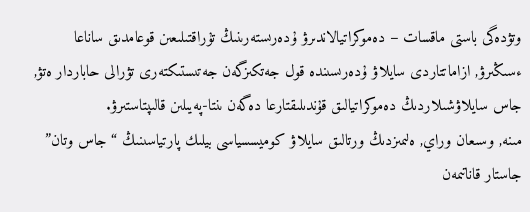وتۋدەگى باستى ماقسات – دەموكراتيالاندىرۋ ۇدەرىستەرىنىڭ تۇراقتىلىعىن قوعامدىق ساناعا ءسىڭىرۋ, ازاماتتاردى سايلاۋ ۇدەرىسىندە قول جەتكىزگەن جەتىستىكتەرى تۋرالى حاباردار ەتۋ, جاس سايلاۋشىلاردىڭ دەموكراتيالىق قۇندىلىقتارعا دەگەن ىنتا-پەيىلىن قالىپتاستىرۋ.
مىنە, وسىعان وراي, ەلىمىزدىڭ ورتالىق سايلاۋ كوميسسياسى بيلىك پارتياسىنىڭ “جاس وتان” جاستار قاناتىمەن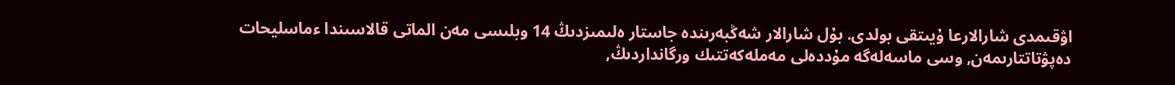اۋقىمدى شارالارعا ۇيىتقى بولدى. بۇل شارالار شەڭبەرىندە جاستار ەلىمىزدىڭ 14 وبلىسى مەن الماتى قالاسىندا ءماسليحات دەپۋتاتتارىمەن, وسى ماسەلەگە مۇددەلى مەملەكەتتىك ورگانداردىڭ,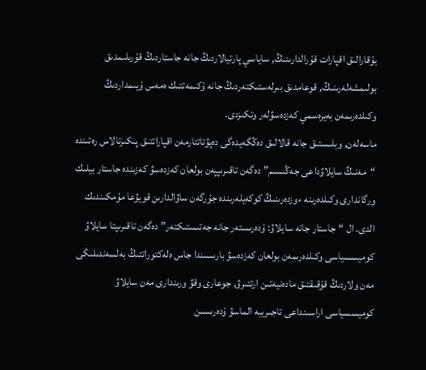بۇقارالىق اقپارات قۇرالدارىنىڭ, ساياسي پارتيالاردىڭ جانە جاستاردىڭ قۇرىلىمدىق بولىمشەلەرىنىڭ, قوعامدىق بىرلەستىكتەردىڭ جانە ۇكىمەتتىك ەمەس ۇيىمداردىڭ وكىلدەرىمەن بەيرەسمي كەزدەسۋلەر وتكىزدى.
ماسەلەن, وبلىستىق جانە قالالىق دەڭگەيدەگى دەپۋتاتتارمەن اقپاراتتىق پىكىرتالاس رەتىندە “مەنىڭ سايلاۋداعى جەڭىسىم” دەگەن تاقىرىپپەن بولعان كەزدەسۋ كەزىندە جاستار بيلىك ورگاندارى وكىلدەرىنە ءوزدەرىنىڭ كوكەيلەرىندە جۇرگەن ساۋالدارىن قويۋعا مۇمكىندىك الدى. ال “جاستار جانە سايلاۋ: ۇدەرىستەر جانە جەتىستىكتەر” دەگەن تاقىرىپتا سايلاۋ كوميسسياسى وكىلدەرىمەن بولعان كەزدەسۋ بارىسىندا جاس ەلەكتوراتتىڭ بەلسەندىلىگى مەن ولاردىڭ قۇقىقتىق مادەنيەتىن ارتتىرۋ, جوعارى وقۋ ورىندارى مەن سايلاۋ كوميسسياسى اراسىنداعى تاجىريبە الماسۋ ۇدەرىسىن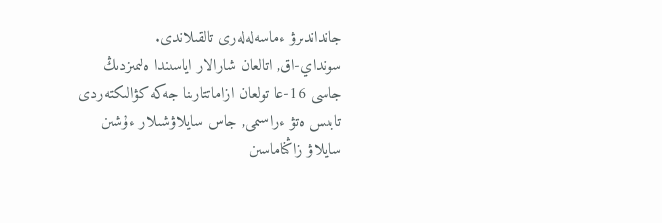جانداندىرۋ ءماسەلەلەرى تالقىلاندى.
سونداي-اق, اتالعان شارالار اياسىندا ەلىمىزدىڭ جاسى 16-عا تولعان ازاماتتارىنا جەكە كۋالىكتەردى تابىس ەتۋ ءراسىمى, جاس سايلاۋشىلار ءۇشىن سايلاۋ زاڭناماسىن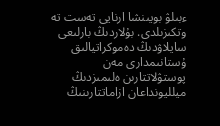ءبىلۋ بويىنشا ارنايى تەست تە وتكىزىلدى. بۇلاردىڭ بارلىعى سايلاۋدىڭ دەموكراتيالىق ۇستانىمدارى مەن پوستۋلاتتارىن ەلىمىزدىڭ ميلليونداعان ازاماتتارىنىڭ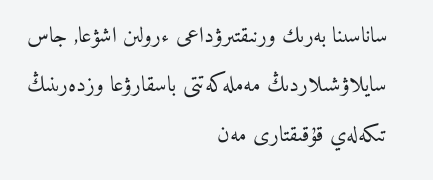ساناسىنا بەرىك ورنىقتىرۋداعى ءرولىن اشۋعا, جاس سايلاۋشىلاردىڭ مەملەكەتتى باسقارۋعا وزدەرىنىڭ تىكەلەي قۇقىقتارى مەن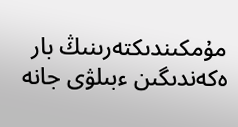مۇمكىندىكتەرىنىڭ بار ەكەندىگىن ءبىلۋى جانە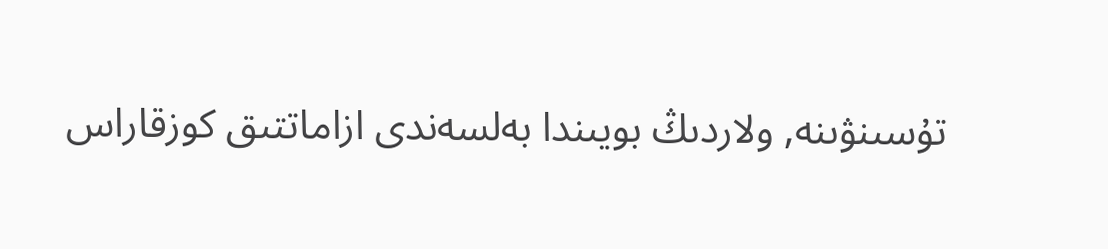تۇسىنۋىنە, ولاردىڭ بويىندا بەلسەندى ازاماتتىق كوزقاراس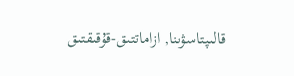قالىپتاسۋىنا, ازاماتتىق-قۇقىقتىق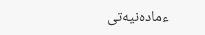ءمادەنيەتى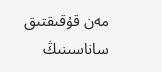مەن قۇقىقتىق ساناسىنىڭ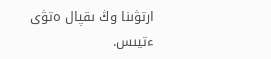ارتۋىنا وڭ ىقپال ەتۋى ءتيىس.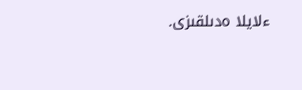ءلايلا ەدىلقىزى.